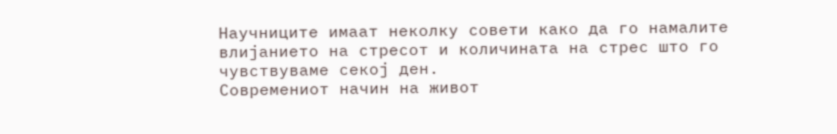Научниците имаат неколку совети како да го намалите влијанието на стресот и количината на стрес што го чувствуваме секој ден.
Современиот начин на живот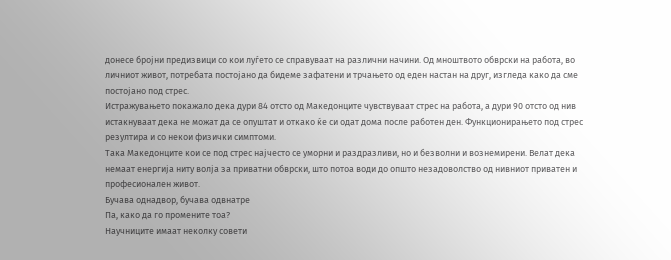донесе бројни предизвици со кои луѓето се справуваат на различни начини. Од мноштвото обврски на работа, во личниот живот, потребата постојано да бидеме зафатени и трчањето од еден настан на друг, изгледа како да сме постојано под стрес.
Истражувањето покажало дека дури 84 отсто од Македонците чувствуваат стрес на работа, а дури 90 отсто од нив истакнуваат дека не можат да се опуштат и откако ќе си одат дома после работен ден. Функционирањето под стрес резултира и со некои физички симптоми.
Така Македонците кои се под стрес најчесто се уморни и раздразливи, но и безволни и вознемирени. Велат дека немаат енергија ниту волја за приватни обврски, што потоа води до општо незадоволство од нивниот приватен и професионален живот.
Бучава однадвор, бучава одвнатре
Па, како да го промените тоа?
Научниците имаат неколку совети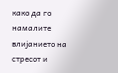како да го намалите влијанието на стресот и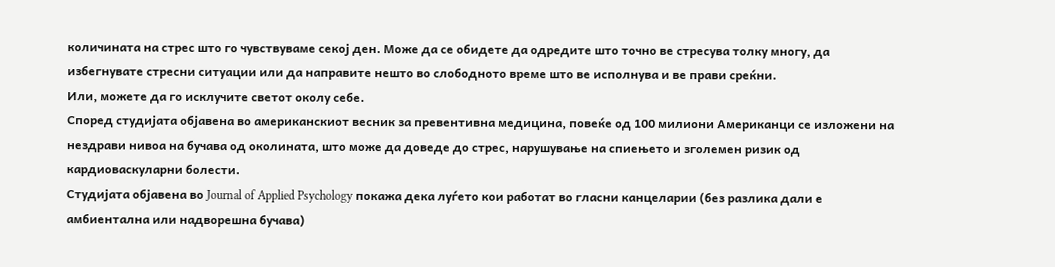количината на стрес што го чувствуваме секој ден. Може да се обидете да одредите што точно ве стресува толку многу, да избегнувате стресни ситуации или да направите нешто во слободното време што ве исполнува и ве прави среќни.
Или, можете да го исклучите светот околу себе.
Според студијата објавена во американскиот весник за превентивна медицина, повеќе од 100 милиони Американци се изложени на нездрави нивоа на бучава од околината, што може да доведе до стрес, нарушување на спиењето и зголемен ризик од кардиоваскуларни болести.
Студијата објавена во Journal of Applied Psychology покажа дека луѓето кои работат во гласни канцеларии (без разлика дали е амбиентална или надворешна бучава)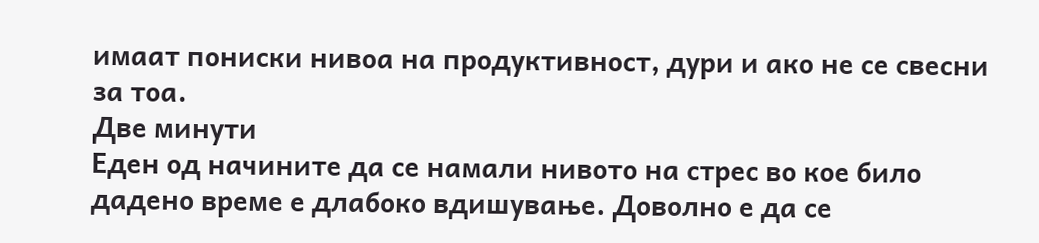имаат пониски нивоа на продуктивност, дури и ако не се свесни за тоа.
Две минути
Еден од начините да се намали нивото на стрес во кое било дадено време е длабоко вдишување. Доволно е да се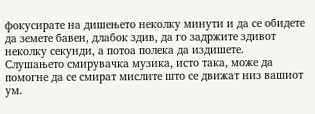фокусирате на дишењето неколку минути и да се обидете да земете бавен, длабок здив, да го задржите здивот неколку секунди, а потоа полека да издишете.
Слушањето смирувачка музика, исто така, може да помогне да се смират мислите што се движат низ вашиот ум.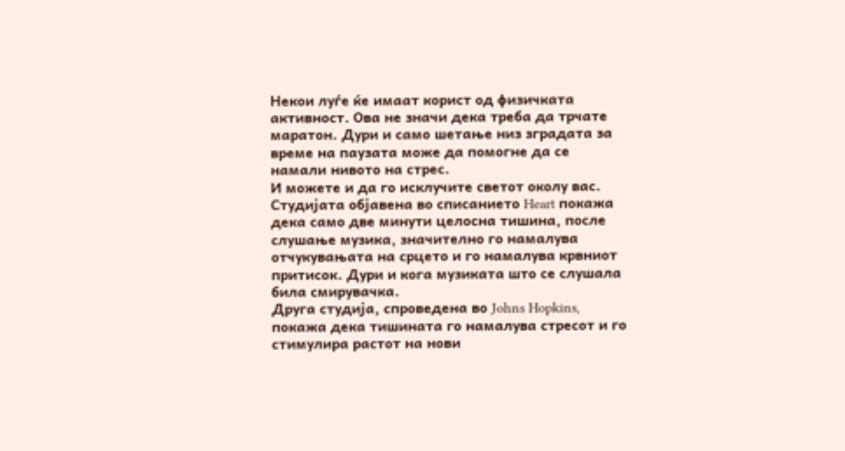Некои луѓе ќе имаат корист од физичката активност. Ова не значи дека треба да трчате маратон. Дури и само шетање низ зградата за време на паузата може да помогне да се намали нивото на стрес.
И можете и да го исклучите светот околу вас. Студијата објавена во списанието Heart покажа дека само две минути целосна тишина, после слушање музика, значително го намалува отчукувањата на срцето и го намалува крвниот притисок. Дури и кога музиката што се слушала била смирувачка.
Друга студија, спроведена во Johns Hopkins, покажа дека тишината го намалува стресот и го стимулира растот на нови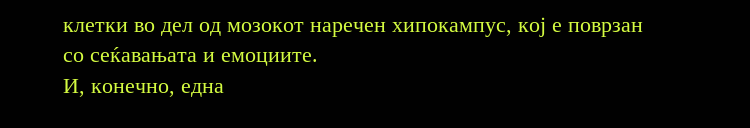клетки во дел од мозокот наречен хипокампус, кој е поврзан со сеќавањата и емоциите.
И, конечно, една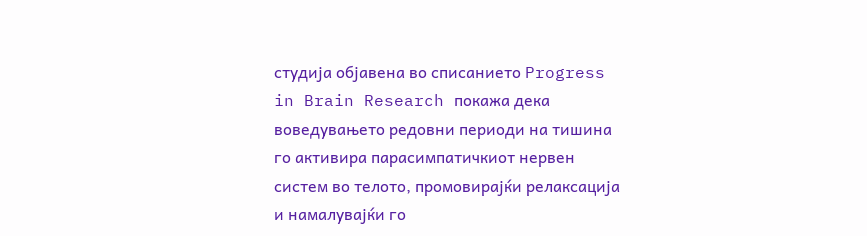студија објавена во списанието Progress in Brain Research покажа дека воведувањето редовни периоди на тишина го активира парасимпатичкиот нервен систем во телото, промовирајќи релаксација и намалувајќи го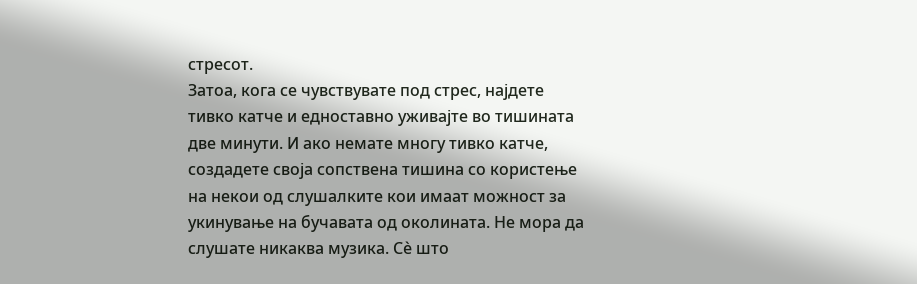стресот.
Затоа, кога се чувствувате под стрес, најдете тивко катче и едноставно уживајте во тишината две минути. И ако немате многу тивко катче, создадете своја сопствена тишина со користење на некои од слушалките кои имаат можност за укинување на бучавата од околината. Не мора да слушате никаква музика. Сè што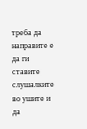треба да направите е да ги ставите слушалките во ушите и да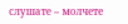слушате – молчете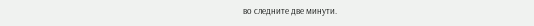во следните две минути.